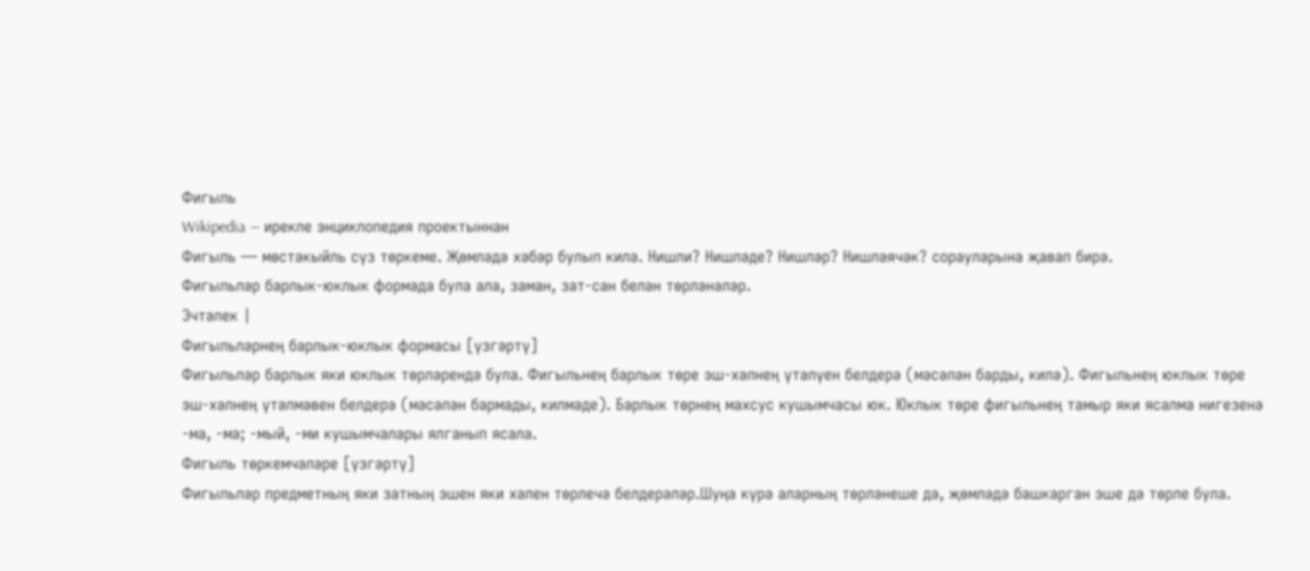Фигыль
Wikipedia — ирекле энциклопедия проектыннан
Фигыль — мөстәкыйль сүз төркеме. Җөмләдә хәбәр булып килә. Нишли? Нишләде? Нишләр? Нишләячәк? cорауларына җавап бирә.
Фигыльләр барлык-юклык формада була ала, заман, зат-сан белән төрләнәләр.
Эчтәлек |
Фигыльләрнең барлык-юклык формасы [үзгәртү]
Фигыльләр барлык яки юклык төрләрендә була. Фигыльнең барлык төре эш-хәлнең үтәлүен белдерә (мәсәлән барды, килә). Фигыльнең юклык төре эш-хәлнең үтәлмәвен белдерә (мәсәлән бармады, килмәде). Барлык төрнең махсус кушымчасы юк. Юклык төре фигыльнең тамыр яки ясалма нигезенә -ма, -мә; -мый, -ми кушымчалары ялганып ясала.
Фигыль төркемчәләре [үзгәртү]
Фигыльләр предметның яки затның эшен яки хәлен төрлечә белдерәләр.Шуңа күрә аларның төрләнеше дә, җөмләдә башкарган эше дә төрле була.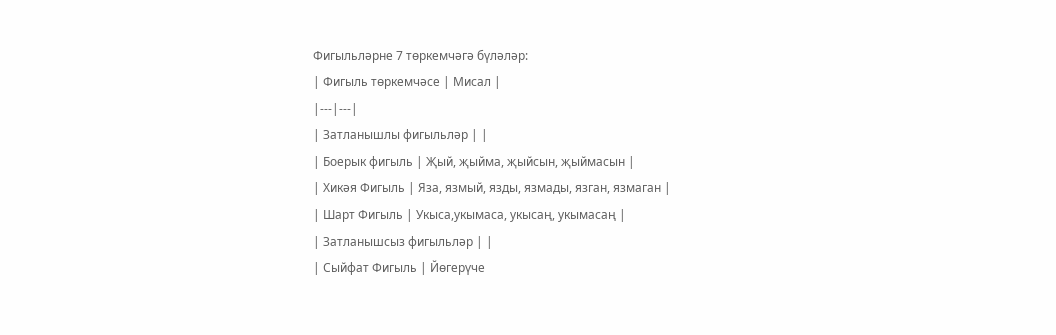Фигыльләрне 7 төркемчәгә бүләләр:
| Фигыль төркемчәсе | Мисал |
|---|---|
| Затланышлы фигыльләр | |
| Боерык фигыль | Җый, җыйма, җыйсын, җыймасын |
| Хикәя Фигыль | Яза, язмый, язды, язмады, язган, язмаган |
| Шарт Фигыль | Укыса,укымаса, укысаң, укымасаң |
| Затланышсыз фигыльләр | |
| Сыйфат Фигыль | Йөгерүче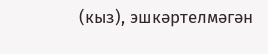(кыз), эшкәртелмәгән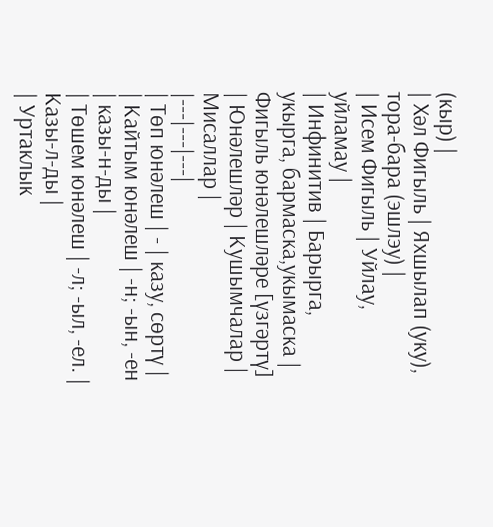(кыр) |
| Хәл Фигыль | Яхшылап (уку), тора-бара (эшлэу) |
| Исем Фигыль | Уйлау, уйламау |
| Инфинитив | Барырга, укырга, бармаска,укымаска |
Фигыль юнәлешләре [үзгәртү]
| Юнәлешләр | Кушымчалар | Мисаллар |
|---|---|---|
| Төп юнәлеш | - | казу, сөртү |
| Кайтым юнәлеш | -н; -ын, -ен | казы-н-ды |
| Төшем юнәлеш | -л; -ыл, -ел. | Казы-л-ды |
| Уртаклык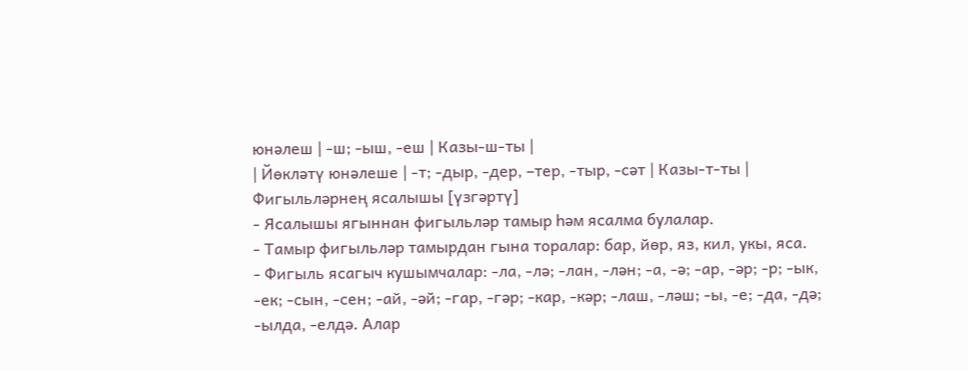юнәлеш | -ш; -ыш, -еш | Казы-ш-ты |
| Йөкләтү юнәлеше | -т; -дыр, -дер, –тер, -тыр, -сәт | Казы-т-ты |
Фигыльләрнең ясалышы [үзгәртү]
- Ясалышы ягыннан фигыльләр тамыр һәм ясалма булалар.
- Тамыр фигыльләр тамырдан гына торалар: бар, йөр, яз, кил, укы, яса.
- Фигыль ясагыч кушымчалар: -ла, -лә; -лан, -лән; -а, -ә; -ар, -әр; -р; -ык, -ек; -сын, -сен; -ай, -әй; -гар, -гәр; -кар, -кәр; -лаш, -ләш; -ы, -е; -да, -дә; -ылда, -елдә. Алар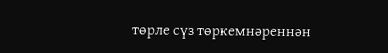төрле сүз төркемнәреннән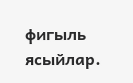фигыль ясыйлар.